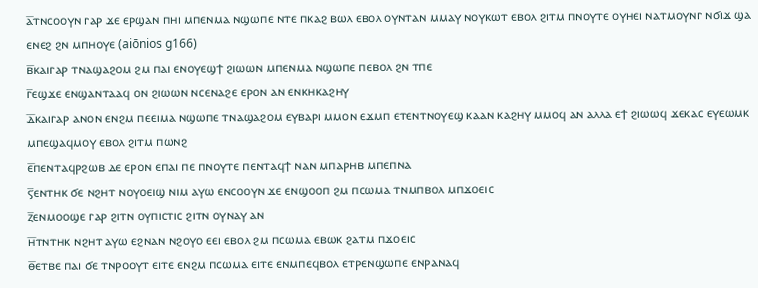ⲁ̅ⲧⲛⲥⲟⲟⲩⲛ ⲅⲁⲣ ϫⲉ ⲉⲣϣⲁⲛ ⲡⲏⲓ ⲙⲡⲉⲛⲙⲁ ⲛϣⲱⲡⲉ ⲛⲧⲉ ⲡⲕⲁϩ ⲃⲱⲗ ⲉⲃⲟⲗ ⲟⲩⲛⲧⲁⲛ ⲙⲙⲁⲩ ⲛⲟⲩⲕⲱⲧ ⲉⲃⲟⲗ ϩⲓⲧⲙ ⲡⲛⲟⲩⲧⲉ ⲟⲩⲏⲉⲓ ⲛⲁⲧⲙⲟⲩⲛⲅ ⲛϭⲓϫ ϣⲁ ⲉⲛⲉϩ ϩⲛ ⲙⲡⲏⲟⲩⲉ (aiōnios g166)
ⲃ̅ⲕⲁⲓⲅⲁⲣ ⲧⲛⲁϣⲁϩⲟⲙ ϩⲙ ⲡⲁⲓ ⲉⲛⲟⲩⲉϣϯ ϩⲓⲱⲱⲛ ⲙⲡⲉⲛⲙⲁ ⲛϣⲱⲡⲉ ⲡⲉⲃⲟⲗ ϩⲛ ⲧⲡⲉ
ⲅ̅ⲉϣϫⲉ ⲉⲛϣⲁⲛⲧⲁⲁϥ ⲟⲛ ϩⲓⲱⲱⲛ ⲛⲥⲉⲛⲁϩⲉ ⲉⲣⲟⲛ ⲁⲛ ⲉⲛⲕⲏⲕⲁϩⲏⲩ
ⲇ̅ⲕⲁⲓⲅⲁⲣ ⲁⲛⲟⲛ ⲉⲛϩⲙ ⲡⲉⲉⲓⲙⲁ ⲛϣⲱⲡⲉ ⲧⲛⲁϣⲁϩⲟⲙ ⲉⲩⲃⲁⲣⲓ ⲙⲙⲟⲛ ⲉϫⲙⲡ ⲉⲧⲉⲛⲧⲛⲟⲩⲉϣ ⲕⲁⲁⲛ ⲕⲁϩⲏⲩ ⲙⲙⲟϥ ⲁⲛ ⲁⲗⲗⲁ ⲉϯ ϩⲓⲱⲱϥ ϫⲉⲕⲁⲥ ⲉⲩⲉⲱⲙⲕ ⲙⲡⲉϣⲁϥⲙⲟⲩ ⲉⲃⲟⲗ ϩⲓⲧⲙ ⲡⲱⲛϩ
ⲉ̅ⲡⲉⲛⲧⲁϥⲣϩⲱⲃ ⲇⲉ ⲉⲣⲟⲛ ⲉⲡⲁⲓ ⲡⲉ ⲡⲛⲟⲩⲧⲉ ⲡⲉⲛⲧⲁϥϯ ⲛⲁⲛ ⲙⲡⲁⲣⲏⲃ ⲙⲡⲉⲡⲛⲁ
ⲋ̅ⲉⲛⲧⲏⲕ ϭⲉ ⲛϩⲏⲧ ⲛⲟⲩⲟⲉⲓϣ ⲛⲓⲙ ⲁⲩⲱ ⲉⲛⲥⲟⲟⲩⲛ ϫⲉ ⲉⲛϣⲟⲟⲡ ϩⲙ ⲡⲥⲱⲙⲁ ⲧⲛⲙⲡⲃⲟⲗ ⲙⲡϫⲟⲉⲓⲥ
ⲍ̅ⲉⲛⲙⲟⲟϣⲉ ⲅⲁⲣ ϩⲓⲧⲛ ⲟⲩⲡⲓⲥⲧⲓⲥ ϩⲓⲧⲛ ⲟⲩⲛⲁⲩ ⲁⲛ
ⲏ̅ⲧⲛⲧⲏⲕ ⲛϩⲏⲧ ⲁⲩⲱ ⲉϩⲛⲁⲛ ⲛϩⲟⲩⲟ ⲉⲉⲓ ⲉⲃⲟⲗ ϩⲙ ⲡⲥⲱⲙⲁ ⲉⲃⲱⲕ ϩⲁⲧⲙ ⲡϫⲟⲉⲓⲥ
ⲑ̅ⲉⲧⲃⲉ ⲡⲁⲓ ϭⲉ ⲧⲛⲣⲟⲟⲩⲧ ⲉⲓⲧⲉ ⲉⲛϩⲙ ⲡⲥⲱⲙⲁ ⲉⲓⲧⲉ ⲉⲛⲙⲡⲉϥⲃⲟⲗ ⲉⲧⲣⲉⲛϣⲱⲡⲉ ⲉⲛⲣⲁⲛⲁϥ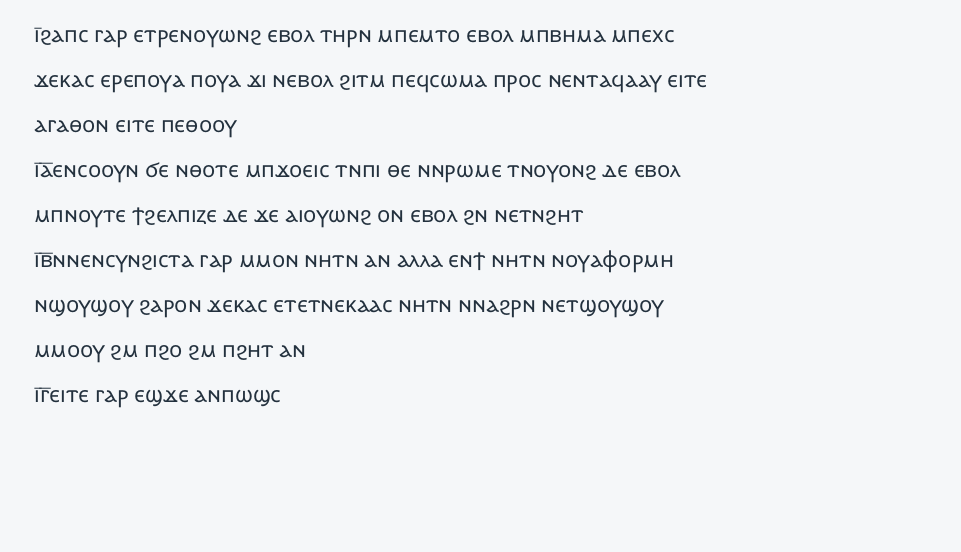ⲓ̅ϩⲁⲡⲥ ⲅⲁⲣ ⲉⲧⲣⲉⲛⲟⲩⲱⲛϩ ⲉⲃⲟⲗ ⲧⲏⲣⲛ ⲙⲡⲉⲙⲧⲟ ⲉⲃⲟⲗ ⲙⲡⲃⲏⲙⲁ ⲙⲡⲉⲭⲥ ϫⲉⲕⲁⲥ ⲉⲣⲉⲡⲟⲩⲁ ⲡⲟⲩⲁ ϫⲓ ⲛⲉⲃⲟⲗ ϩⲓⲧⲙ ⲡⲉϥⲥⲱⲙⲁ ⲡⲣⲟⲥ ⲛⲉⲛⲧⲁϥⲁⲁⲩ ⲉⲓⲧⲉ ⲁⲅⲁⲑⲟⲛ ⲉⲓⲧⲉ ⲡⲉⲑⲟⲟⲩ
ⲓ̅ⲁ̅ⲉⲛⲥⲟⲟⲩⲛ ϭⲉ ⲛⲑⲟⲧⲉ ⲙⲡϫⲟⲉⲓⲥ ⲧⲛⲡⲓ ⲑⲉ ⲛⲛⲣⲱⲙⲉ ⲧⲛⲟⲩⲟⲛϩ ⲇⲉ ⲉⲃⲟⲗ ⲙⲡⲛⲟⲩⲧⲉ ϯϩⲉⲗⲡⲓⲍⲉ ⲇⲉ ϫⲉ ⲁⲓⲟⲩⲱⲛϩ ⲟⲛ ⲉⲃⲟⲗ ϩⲛ ⲛⲉⲧⲛϩⲏⲧ
ⲓ̅ⲃ̅ⲛⲛⲉⲛⲥⲩⲛϩⲓⲥⲧⲁ ⲅⲁⲣ ⲙⲙⲟⲛ ⲛⲏⲧⲛ ⲁⲛ ⲁⲗⲗⲁ ⲉⲛϯ ⲛⲏⲧⲛ ⲛⲟⲩⲁⲫⲟⲣⲙⲏ ⲛϣⲟⲩϣⲟⲩ ϩⲁⲣⲟⲛ ϫⲉⲕⲁⲥ ⲉⲧⲉⲧⲛⲉⲕⲁⲁⲥ ⲛⲏⲧⲛ ⲛⲛⲁϩⲣⲛ ⲛⲉⲧϣⲟⲩϣⲟⲩ ⲙⲙⲟⲟⲩ ϩⲙ ⲡϩⲟ ϩⲙ ⲡϩⲏⲧ ⲁⲛ
ⲓ̅ⲅ̅ⲉⲓⲧⲉ ⲅⲁⲣ ⲉϣϫⲉ ⲁⲛⲡⲱϣⲥ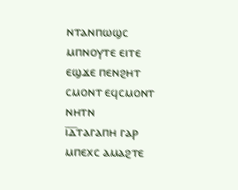ⲛⲧⲁⲛⲡⲱϣⲥ ⲙⲡⲛⲟⲩⲧⲉ ⲉⲓⲧⲉ ⲉϣϫⲉ ⲡⲉⲛϩⲏⲧ ⲥⲙⲟⲛⲧ ⲉϥⲥⲙⲟⲛⲧ ⲛⲏⲧⲛ
ⲓ̅ⲇ̅ⲧⲁⲅⲁⲡⲏ ⲅⲁⲣ ⲙⲡⲉⲭⲥ ⲁⲙⲁϩⲧⲉ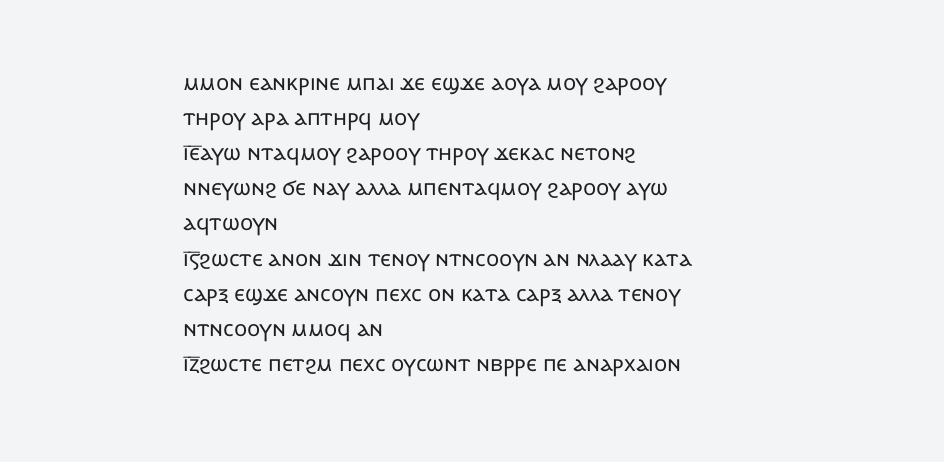ⲙⲙⲟⲛ ⲉⲁⲛⲕⲣⲓⲛⲉ ⲙⲡⲁⲓ ϫⲉ ⲉϣϫⲉ ⲁⲟⲩⲁ ⲙⲟⲩ ϩⲁⲣⲟⲟⲩ ⲧⲏⲣⲟⲩ ⲁⲣⲁ ⲁⲡⲧⲏⲣϥ ⲙⲟⲩ
ⲓ̅ⲉ̅ⲁⲩⲱ ⲛⲧⲁϥⲙⲟⲩ ϩⲁⲣⲟⲟⲩ ⲧⲏⲣⲟⲩ ϫⲉⲕⲁⲥ ⲛⲉⲧⲟⲛϩ ⲛⲛⲉⲩⲱⲛϩ ϭⲉ ⲛⲁⲩ ⲁⲗⲗⲁ ⲙⲡⲉⲛⲧⲁϥⲙⲟⲩ ϩⲁⲣⲟⲟⲩ ⲁⲩⲱ ⲁϥⲧⲱⲟⲩⲛ
ⲓ̅ⲋ̅ϩⲱⲥⲧⲉ ⲁⲛⲟⲛ ϫⲓⲛ ⲧⲉⲛⲟⲩ ⲛⲧⲛⲥⲟⲟⲩⲛ ⲁⲛ ⲛⲗⲁⲁⲩ ⲕⲁⲧⲁ ⲥⲁⲣⲝ ⲉϣϫⲉ ⲁⲛⲥⲟⲩⲛ ⲡⲉⲭⲥ ⲟⲛ ⲕⲁⲧⲁ ⲥⲁⲣⲝ ⲁⲗⲗⲁ ⲧⲉⲛⲟⲩ ⲛⲧⲛⲥⲟⲟⲩⲛ ⲙⲙⲟϥ ⲁⲛ
ⲓ̅ⲍ̅ϩⲱⲥⲧⲉ ⲡⲉⲧϩⲙ ⲡⲉⲭⲥ ⲟⲩⲥⲱⲛⲧ ⲛⲃⲣⲣⲉ ⲡⲉ ⲁⲛⲁⲣⲭⲁⲓⲟⲛ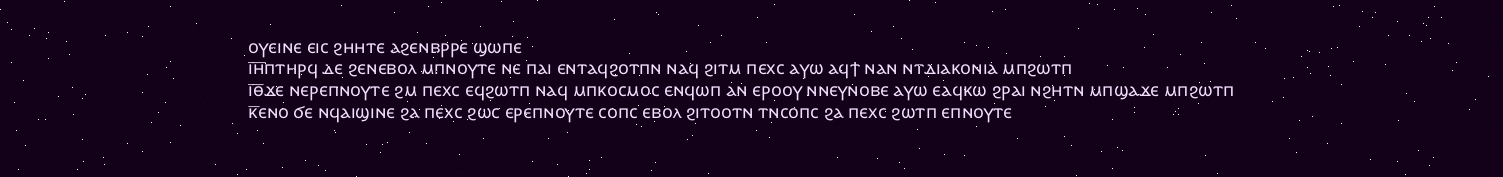ⲟⲩⲉⲓⲛⲉ ⲉⲓⲥ ϩⲏⲏⲧⲉ ⲁϩⲉⲛⲃⲣⲣⲉ ϣⲱⲡⲉ
ⲓ̅ⲏ̅ⲡⲧⲏⲣϥ ⲇⲉ ϩⲉⲛⲉⲃⲟⲗ ⲙⲡⲛⲟⲩⲧⲉ ⲛⲉ ⲡⲁⲓ ⲉⲛⲧⲁϥϩⲟⲧⲡⲛ ⲛⲁϥ ϩⲓⲧⲙ ⲡⲉⲭⲥ ⲁⲩⲱ ⲁϥϯ ⲛⲁⲛ ⲛⲧⲇⲓⲁⲕⲟⲛⲓⲁ ⲙⲡϩⲱⲧⲡ
ⲓ̅ⲑ̅ϫⲉ ⲛⲉⲣⲉⲡⲛⲟⲩⲧⲉ ϩⲙ ⲡⲉⲭⲥ ⲉϥϩⲱⲧⲡ ⲛⲁϥ ⲙⲡⲕⲟⲥⲙⲟⲥ ⲉⲛϥⲱⲡ ⲁⲛ ⲉⲣⲟⲟⲩ ⲛⲛⲉⲩⲛⲟⲃⲉ ⲁⲩⲱ ⲉⲁϥⲕⲱ ϩⲣⲁⲓ ⲛϩⲏⲧⲛ ⲙⲡϣⲁϫⲉ ⲙⲡϩⲱⲧⲡ
ⲕ̅ⲉⲛⲟ ϭⲉ ⲛϥⲁⲓϣⲓⲛⲉ ϩⲁ ⲡⲉⲭⲥ ϩⲱⲥ ⲉⲣⲉⲡⲛⲟⲩⲧⲉ ⲥⲟⲡⲥ ⲉⲃⲟⲗ ϩⲓⲧⲟⲟⲧⲛ ⲧⲛⲥⲟⲡⲥ ϩⲁ ⲡⲉⲭⲥ ϩⲱⲧⲡ ⲉⲡⲛⲟⲩⲧⲉ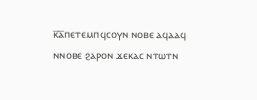ⲕ̅ⲁ̅ⲡⲉⲧⲉⲙⲡϥⲥⲟⲩⲛ ⲛⲟⲃⲉ ⲁϥⲁⲁϥ ⲛⲛⲟⲃⲉ ϩⲁⲣⲟⲛ ϫⲉⲕⲁⲥ ⲛⲧⲱⲧⲛ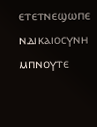ⲉⲧⲉⲧⲛⲉϣⲱⲡⲉ ⲛⲇⲓⲕⲁⲓⲟⲥⲩⲛⲏ ⲙⲡⲛⲟⲩⲧⲉ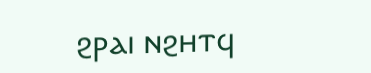ϩⲣⲁⲓ ⲛϩⲏⲧϥ